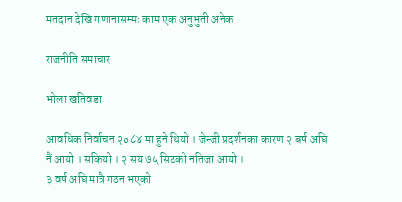मतदान देखि गणानासम्मः काम एक अनुभुती अनेक

राजनीति समाचार

भोला खतिवडा

आवधिक निर्वाचन २०८४ मा हुने थियो । जेन्जी प्रदर्शनका कारण २ बर्ष अघि नैं आयो । सकियो । २ सय ७५ सिटको नतिजा आयो ।
३ वर्ष अघि मात्रै गठन भएको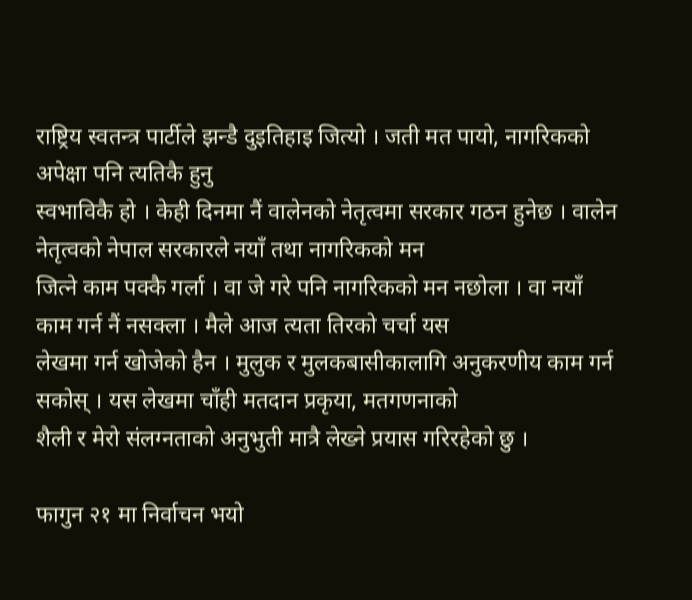राष्ट्रिय स्वतन्त्र पार्टीले झन्डै दुइतिहाइ जित्यो । जती मत पायो, नागरिकको अपेक्षा पनि त्यतिकै हुनु
स्वभाविकै हो । केही दिनमा नैं वालेनको नेतृत्वमा सरकार गठन हुनेछ । वालेन नेतृत्वको नेपाल सरकारले नयाँ तथा नागरिकको मन
जित्ने काम पक्कै गर्ला । वा जे गरे पनि नागरिकको मन नछोला । वा नयाँ काम गर्न नैं नसक्ला । मैले आज त्यता तिरको चर्चा यस
लेखमा गर्न खोजेको हैन । मुलुक र मुलकबासीकालागि अनुकरणीय काम गर्न सकोस् । यस लेखमा चाँही मतदान प्रकृया, मतगणनाको
शैली र मेरो संलग्नताको अनुभुती मात्रै लेख्ने प्रयास गरिरहेको छु ।

फागुन २१ मा निर्वाचन भयो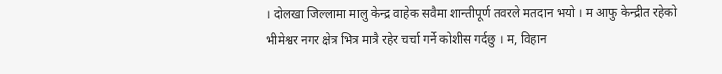। दोलखा जिल्लामा मालु केन्द्र वाहेक सवैमा शान्तीपूर्ण तवरले मतदान भयो । म आफु केन्द्रीत रहेको
भीमेश्वर नगर क्षेत्र भित्र मात्रै रहेर चर्चा गर्ने कोशीस गर्दछु । म, विहान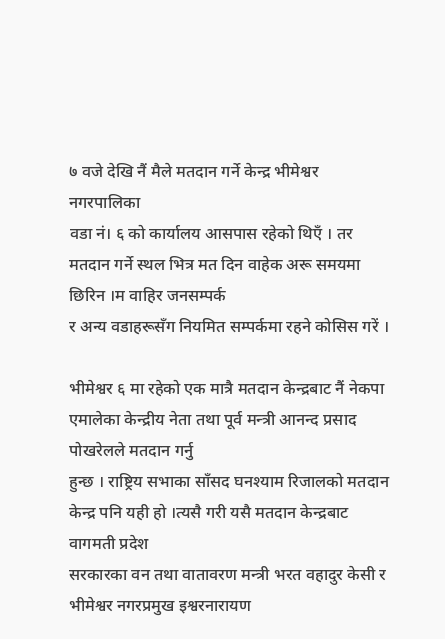७ वजे देखि नैं मैले मतदान गर्ने केन्द्र भीमेश्वर नगरपालिका
वडा नं। ६ को कार्यालय आसपास रहेको थिएँ । तर मतदान गर्ने स्थल भित्र मत दिन वाहेक अरू समयमा छिरिन ।म वाहिर जनसम्पर्क
र अन्य वडाहरूसँग नियमित सम्पर्कमा रहने कोसिस गरें ।

भीमेश्वर ६ मा रहेको एक मात्रै मतदान केन्द्रबाट नैं नेकपा एमालेका केन्द्रीय नेता तथा पूर्व मन्त्री आनन्द प्रसाद पोखरेलले मतदान गर्नु
हुन्छ । राष्ट्रिय सभाका साँसद घनश्याम रिजालको मतदान केन्द्र पनि यही हो ।त्यसै गरी यसै मतदान केन्द्रबाट वागमती प्रदेश
सरकारका वन तथा वातावरण मन्त्री भरत वहादुर केसी र भीमेश्वर नगरप्रमुख इश्वरनारायण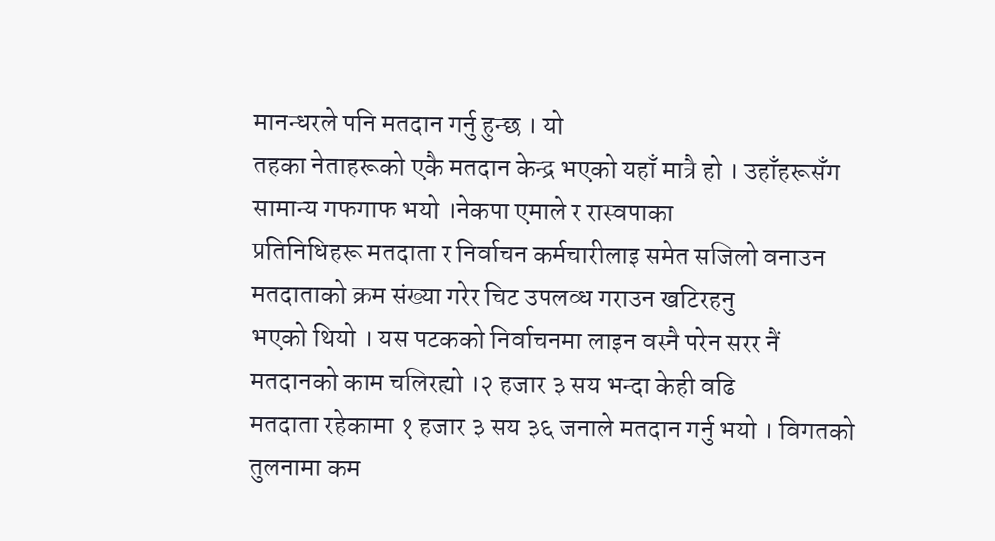मानन्धरले पनि मतदान गर्नु हुन्छ । यो
तहका नेताहरूको एकै मतदान केन्द्र भएको यहाँ मात्रै हो । उहाँहरूसँग सामान्य गफगाफ भयो ।नेकपा एमाले र रास्वपाका
प्रतिनिधिहरू मतदाता र निर्वाचन कर्मचारीलाइ समेत सजिलो वनाउन मतदाताको क्रम संख्या गरेर चिट उपलव्ध गराउन खटिरहनु
भएको थियो । यस पटकको निर्वाचनमा लाइन वस्नै परेन सरर नैं मतदानको काम चलिरह्यो ।२ हजार ३ सय भन्दा केही वढि
मतदाता रहेकामा १ हजार ३ सय ३६ जनाले मतदान गर्नु भयो । विगतको तुलनामा कम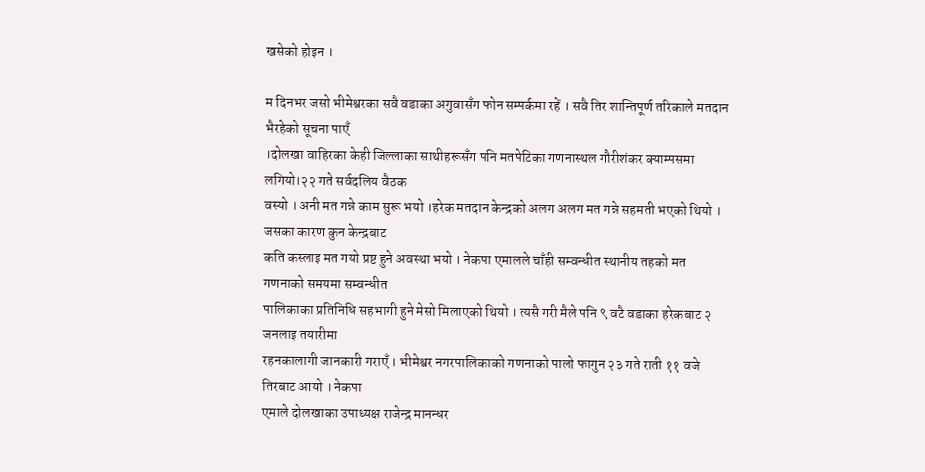खसेको होइन ।

म दिनभर जसो भीमेश्वरका सवै वडाका अगुवासँग फोन सम्पर्कमा रहें । सवै तिर शान्तिपूर्ण तरिकाले मतदान भैरहेको सूचना पाएँ
।दोलखा वाहिरका केही जिल्लाका साथीहरूसँग पनि मतपेटिका गणनास्थल गौरीशंकर क्याम्पसमा लगियो।२२ गते सर्वदलिय वैठक
वस्यो । अनी मत गन्ने काम सुरू भयो ।हरेक मतदान केन्द्रको अलग अलग मत गन्ने सहमती भएको थियो । जसका कारण कुन केन्द्रबाट
कति कस्लाइ मत गयो प्रष्ट हुने अवस्था भयो । नेकपा एमालले चाँही सम्वन्धीत स्थानीय तहको मत गणनाको समयमा सम्वन्धीत
पालिकाका प्रतिनिधि सहभागी हुने मेसो मिलाएको थियो । त्यसै गरी मैले पनि ९ वटै वडाका हरेकबाट २ जनलाइ तयारीमा
रहनकालागी जानकारी गराएँ । भीमेश्वर नगरपालिकाको गणनाको पालो फागुन २३ गते राती ११ वजे तिरबाट आयो । नेकपा
एमाले दोलखाका उपाध्यक्ष राजेन्द्र मानन्धर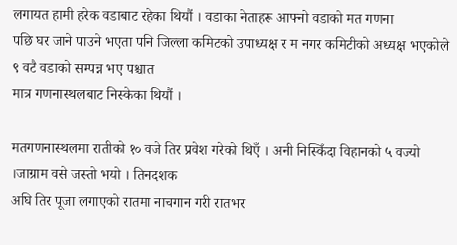लगायत हामी हरेक वडाबाट रहेका थियौं । वडाका नेताहरू आफ्नो वडाको मत गणना
पछि घर जाने पाउने भएता पनि जिल्ला कमिटको उपाध्यक्ष र म नगर कमिटीको अध्यक्ष भएकोले ९ वटै वडाको सम्पन्न भए पश्चात
मात्र गणनास्थलबाट निस्केका थियौं ।

मतगणनास्थलमा रातीको १० वजे तिर प्रवेश गरेको थिएँ । अनी निस्किँदा विहानको ५ वज्यो ।जाग्राम वसे जस्तो भयो । तिनदशक
अघि तिर पूजा लगाएको रातमा नाचगान गरी रातभर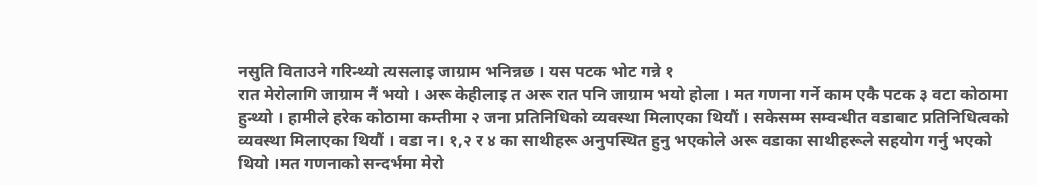नसुति विताउने गरिन्थ्यो त्यसलाइ जाग्राम भनिन्नछ । यस पटक भोट गन्ने १
रात मेरोलागि जाग्राम नैं भयो । अरू केहीलाइ त अरू रात पनि जाग्राम भयो होला । मत गणना गर्ने काम एकै पटक ३ वटा कोठामा
हुन्थ्यो । हामीले हरेक कोठामा कम्तीमा २ जना प्रतिनिधिको व्यवस्था मिलाएका थियौं । सकेसम्म सम्वन्धीत वडाबाट प्रतिनिधित्वको
व्यवस्था मिलाएका थियौं । वडा न। १,२ र ४ का साथीहरू अनुपस्थित हुनु भएकोले अरू वडाका साथीहरूले सहयोग गर्नु भएको
थियो ।मत गणनाको सन्दर्भमा मेरो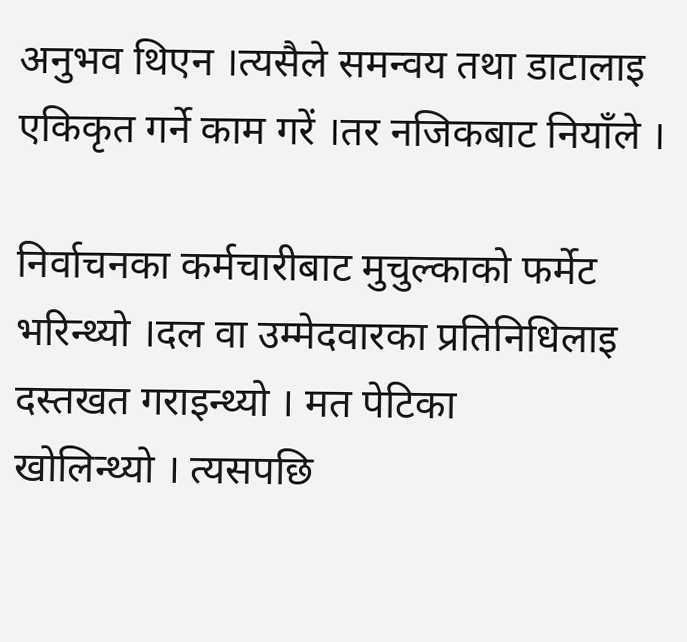अनुभव थिएन ।त्यसैले समन्वय तथा डाटालाइ एकिकृत गर्ने काम गरें ।तर नजिकबाट नियाँले ।

निर्वाचनका कर्मचारीबाट मुचुल्काको फर्मेट भरिन्थ्यो ।दल वा उम्मेदवारका प्रतिनिधिलाइ दस्तखत गराइन्थ्यो । मत पेटिका
खोलिन्थ्यो । त्यसपछि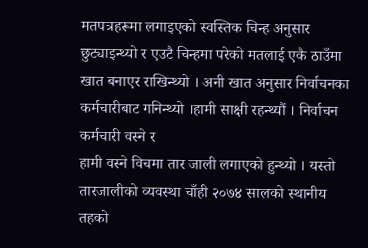मतपत्रहरूमा लगाइएको स्वस्तिक चिन्ह अनुसार छुट्याइन्थ्यो र एउटै चिन्हमा परेको मतलाई एकै ठाउँमा
खात बनाएर राखिन्थ्यो । अनी खात अनुसार निर्वाचनका कर्मचारीबाट गनिन्थ्यो ।हामी साक्षी रहन्थ्यौं । निर्वाचन कर्मचारी वस्ने र
हामी वस्ने विचमा तार जाली लगाएको हुन्थ्यो । यस्तो तारजालीको व्यवस्था चाँही २०७४ सालको स्थानीय तहको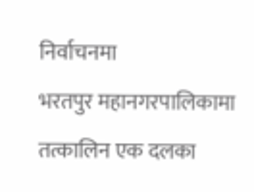निर्वाचनमा
भरतपुर महानगरपालिकामा तत्कालिन एक दलका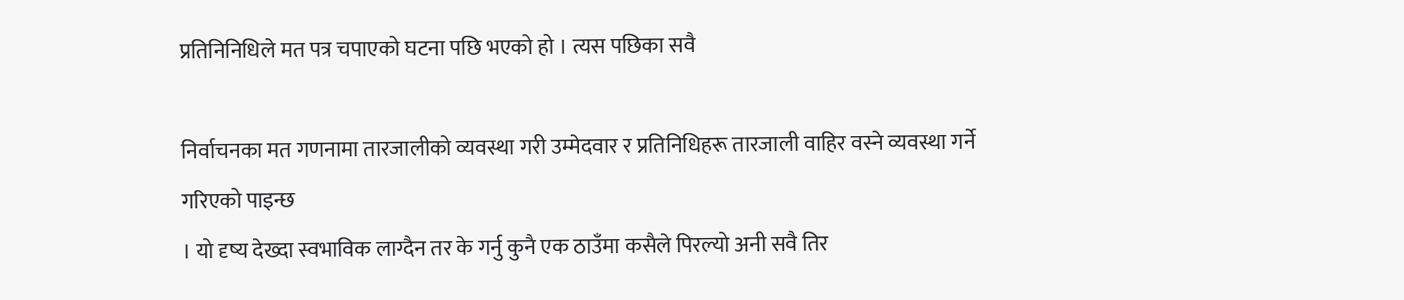प्रतिनिनिधिले मत पत्र चपाएको घटना पछि भएको हो । त्यस पछिका सवै

निर्वाचनका मत गणनामा तारजालीको व्यवस्था गरी उम्मेदवार र प्रतिनिधिहरू तारजाली वाहिर वस्ने व्यवस्था गर्ने गरिएको पाइन्छ
। यो दृष्य देख्दा स्वभाविक लाग्दैन तर के गर्नु कुनै एक ठाउँमा कसैले पिरल्यो अनी सवै तिर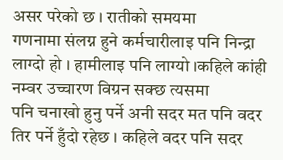असर परेको छ । रातीको समयमा
गणनामा संलग्न हुने कर्मचारीलाइ पनि निन्द्रा लाग्दो हो । हामीलाइ पनि लाग्यो ।कहिले कांही नम्वर उच्चारण विग्रन सक्छ त्यसमा
पनि चनाखो हुनु पर्ने अनी सदर मत पनि वदर तिर पर्ने हुँदो रहेछ । कहिले वदर पनि सदर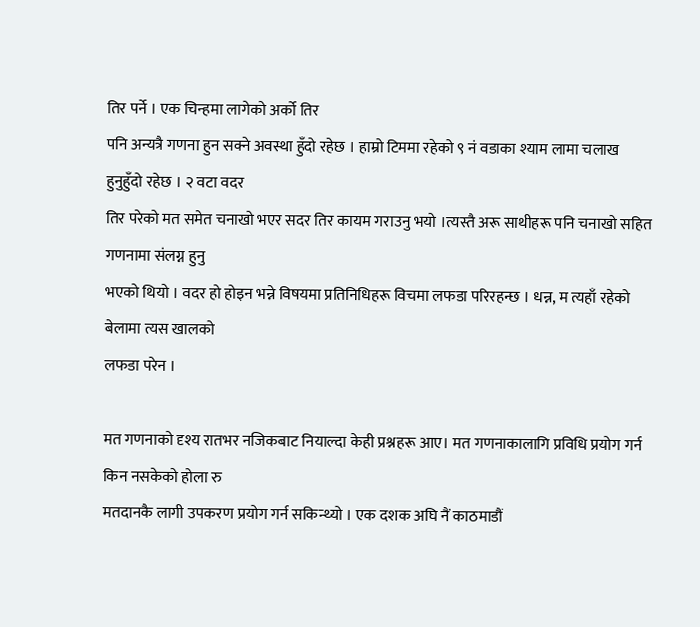तिर पर्ने । एक चिन्हमा लागेको अर्को तिर
पनि अन्यत्रै गणना हुन सक्ने अवस्था हुँदो रहेछ । हाम्रो टिममा रहेको ९ नं वडाका श्याम लामा चलाख हुनुहुँदो रहेछ । २ वटा वदर
तिर परेको मत समेत चनाखो भएर सदर तिर कायम गराउनु भयो ।त्यस्तै अरू साथीहरू पनि चनाखो सहित गणनामा संलग्न हुनु
भएको थियो । वदर हो होइन भन्ने विषयमा प्रतिनिधिहरू विचमा लफडा परिरहन्छ । धन्न, म त्यहाँ रहेको बेलामा त्यस खालको
लफडा परेन ।

मत गणनाको दृश्य रातभर नजिकबाट नियाल्दा केही प्रश्नहरू आए। मत गणनाकालागि प्रविधि प्रयोग गर्न किन नसकेको होला रु
मतदानकै लागी उपकरण प्रयोग गर्न सकिन्थ्यो । एक दशक अघि नैं काठमाडौं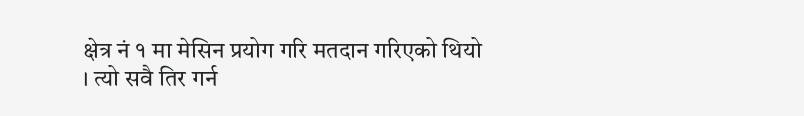क्षेत्र नं १ मा मेसिन प्रयोग गरि मतदान गरिएको थियो
। त्यो सवै तिर गर्न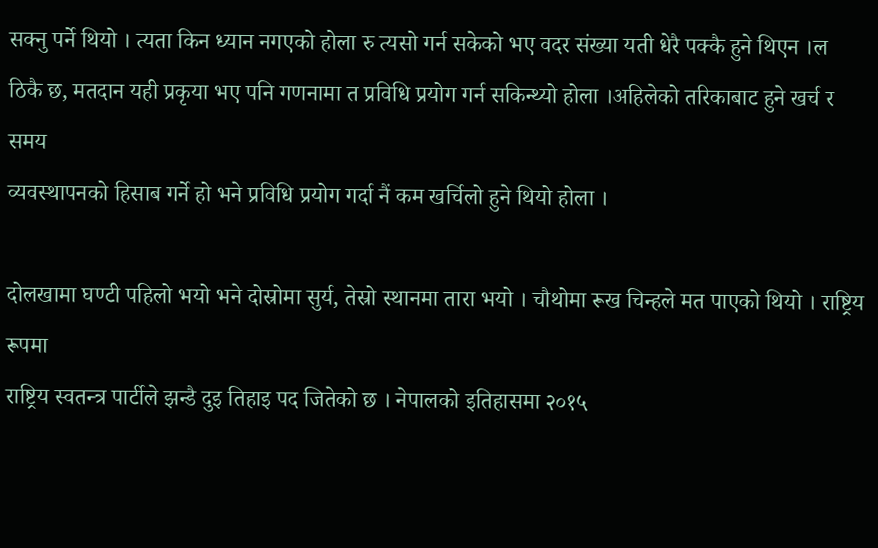सक्नु पर्ने थियो । त्यता किन ध्यान नगएको होला रु त्यसो गर्न सकेको भए वदर संख्या यती धेरै पक्कै हुने थिएन ।ल
ठिकै छ, मतदान यही प्रकृया भए पनि गणनामा त प्रविधि प्रयोग गर्न सकिन्थ्यो होला ।अहिलेको तरिकाबाट हुने खर्च र समय
व्यवस्थापनको हिसाब गर्ने हो भने प्रविधि प्रयोग गर्दा नैं कम खर्चिलो हुने थियो होला ।

दोलखामा घण्टी पहिलो भयो भने दोस्रोमा सुर्य, तेस्रो स्थानमा तारा भयो । चौथोमा रूख चिन्हले मत पाएको थियो । राष्ट्रिय रूपमा
राष्ट्रिय स्वतन्त्र पार्टीले झन्डै दुइ तिहाइ पद जितेको छ । नेपालको इतिहासमा २०१५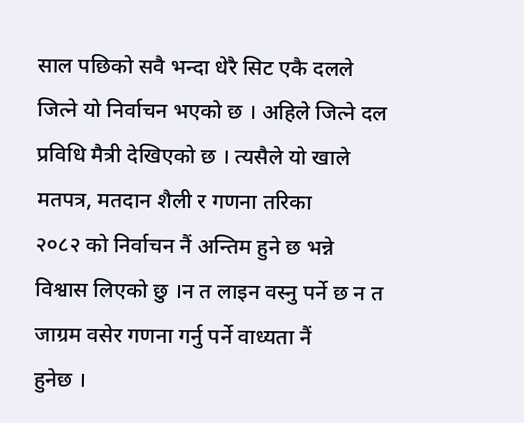साल पछिको सवै भन्दा धेरै सिट एकै दलले
जित्ने यो निर्वाचन भएको छ । अहिले जित्ने दल प्रविधि मैत्री देखिएको छ । त्यसैले यो खाले मतपत्र, मतदान शैली र गणना तरिका
२०८२ को निर्वाचन नैं अन्तिम हुने छ भन्ने विश्वास लिएको छु ।न त लाइन वस्नु पर्ने छ न त जाग्रम वसेर गणना गर्नु पर्ने वाध्यता नैं
हुनेछ ।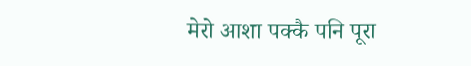मेरो आशा पक्कै पनि पूरा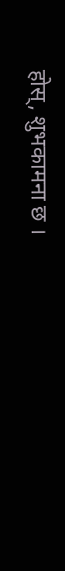होस्, शुभकामना छ ।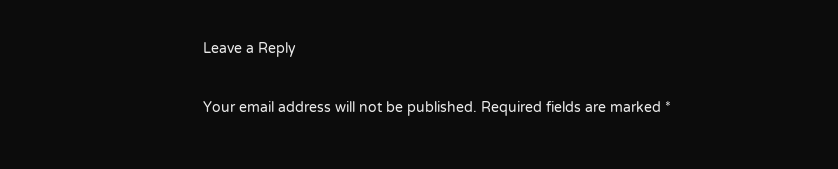Leave a Reply

Your email address will not be published. Required fields are marked *